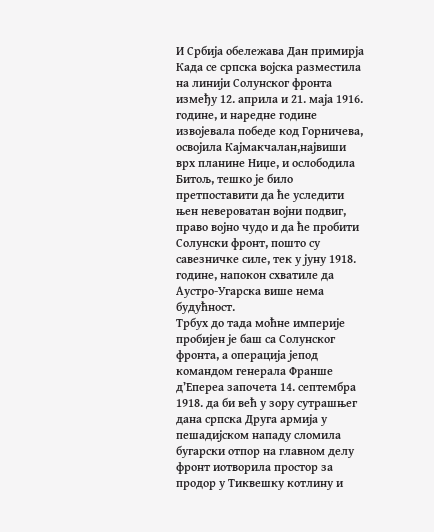И Србија обележава Дан примирја
Када се српска војска разместила на линији Солунског фронта између 12. априла и 21. маја 1916. године, и наредне године извојевала победе код Горничева, освојила Кајмакчалан,највиши врх планине Ниџе, и ослободила Битољ, тешко је било претпоставити да ће уследити њен невероватан војни подвиг, право војно чудо и да ће пробити Солунски фронт, пошто су савезничке силе, тек у јуну 1918. године, напокон схватиле да Аустро-Угарска више нема будућност.
Трбух до тада моћне империје пробијен је баш са Солунског фронта, а операција јепод командом генерала Франше д’Епереа започета 14. септембра 1918. да би већ у зору сутрашњег дана српска Друга армија у пешадијском нападу сломила бугарски отпор на главном делу фронт иотворила простор за продор у Тиквешку котлину и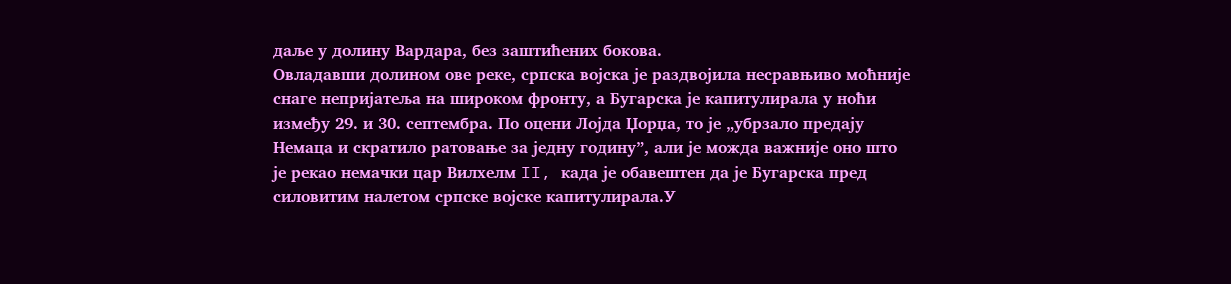даље у долину Вардара, без заштићених бокова.
Овладавши долином ове реке, српска војска је раздвојила несравњиво моћније снаге непријатеља на широком фронту, а Бугарска је капитулирала у ноћи између 29. и 30. септембра. По оцени Лојда Џорџа, то је „убрзало предају Немаца и скратило ратовање за једну годину”, али је можда важније оно што је рекао немачки цар Вилхелм II, када је обавештен да је Бугарска пред силовитим налетом српске војске капитулирала.У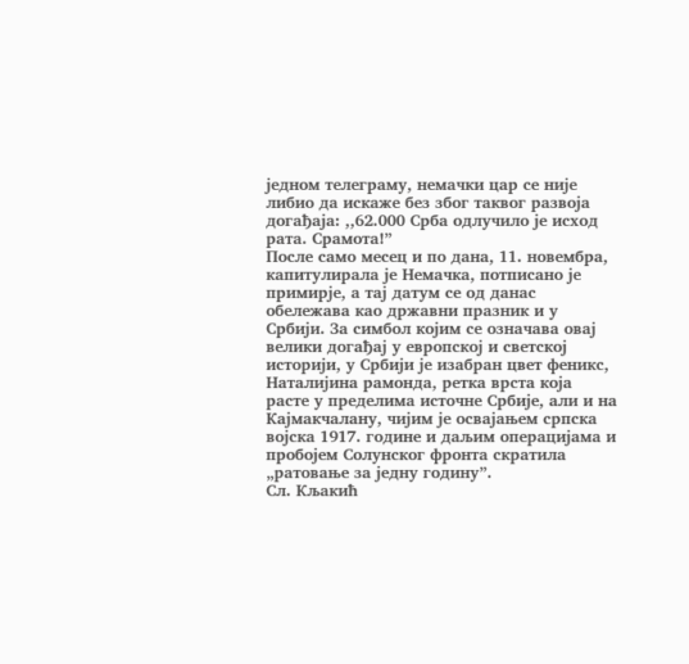једном телеграму, немачки цар се није либио да искаже без због таквог развоја догађаја: ,,62.000 Срба одлучило је исход рата. Срамота!”
После само месец и по дана, 11. новембра, капитулирала је Немачка, потписано је примирје, а тај датум се од данас обележава као државни празник и у Србији. За симбол којим се означава овај велики догађај у европској и светској историји, у Србији је изабран цвет феникс, Наталијина рамонда, ретка врста која расте у пределима источне Србије, али и на Кајмакчалану, чијим је освајањем српска војска 1917. године и даљим операцијама и пробојем Солунског фронта скратила „ратовање за једну годину”.
Сл. Кљакић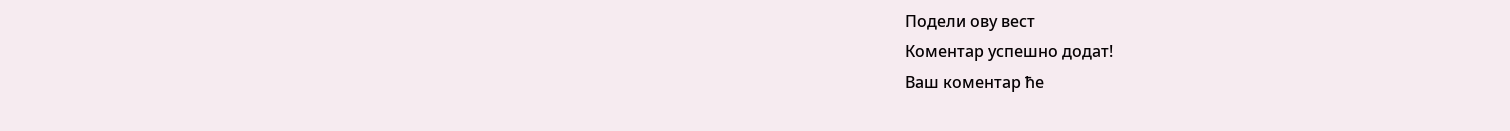Подели ову вест
Комeнтар успeшно додат!
Ваш комeнтар ћe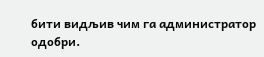бити видљив чим га администратор одобри.